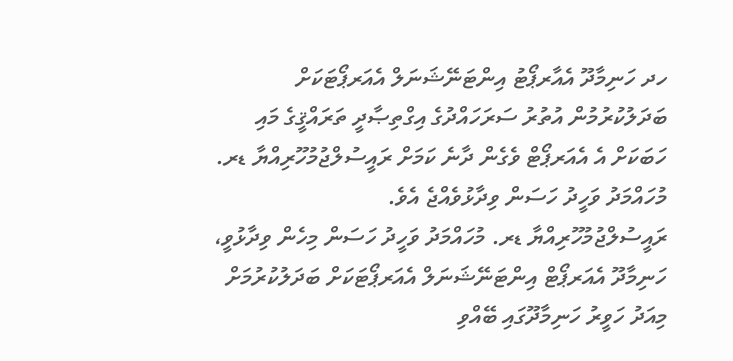ހދ ހަނިމާދޫ އެއާރޕޯޓު އިންޓަނޭޝަނަލް އެއަރޕޯޓަކަށް ބަދަލުކުރުމުން އުތުރު ސަރަހައްދުގެ އިގްތިޞާދީ ތަރައްޤީގެ މައި ހަބަކަށް އެ އެއަރޕޯޓް ވެގެން ދާނެ ކަމަށް ރައީސުލްޖުމުހޫރިއްޔާ ޑރ. މުހައްމަދު ވަހީދު ހަސަން ވިދާޅުވެއްޖެ އެވެ.
ރައީސުލްޖުމުހޫރިއްޔާ ޑރ. މުހައްމަދު ވަހީދު ހަސަން މިހެން ވިދާޅުވީ، ހަނިމާދޫ އެއަރޕޯޓް އިންޓަނޭޝަނަލް އެއަރޕޯޓަކަށް ބަދަލުކުރުމަށް މިއަދު ހަވީރު ހަނިމާދޫގައި ބޭއްވި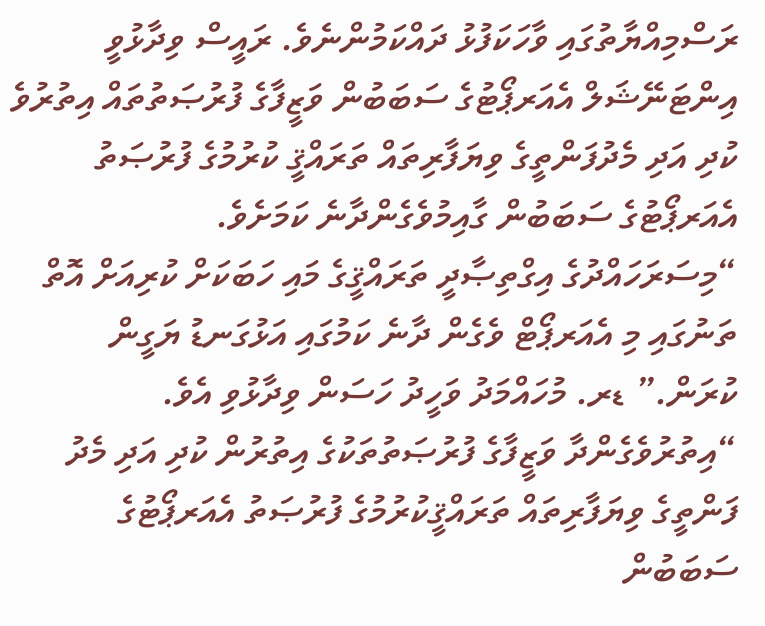ރަސްމިއްޔާތުގައި ވާހަކަފުޅު ދައްކަމުންނެވެ. ރައީސް ވިދާޅުވީ އިންޓަނޭޝަލް އެއަރޕޯޓުގެ ސަބަބުން ވަޒީފާގެ ފުރުޞަތުތައް އިތުރުވެ ކުދި އަދި މެދުފަންތީގެ ވިޔަފާރިތައް ތަރައްޤީ ކުރުމުގެ ފުރުޞަތު އެއަރޕޯޓުގެ ސަބަބުން ގާއިމުވެގެންދާނެ ކަމަށެވެ.
“މިސަރަހައްދުގެ އިގްތިޞާދީ ތަރައްޤީގެ މައި ހަބަކަށް ކުރިއަށް އޮތް ތަނުގައި މި އެއަރޕޯޓް ވެގެން ދާނެ ކަމުގައި އަޅުގަނޑު ޔަގީން ކުރަން.” ޑރ. މުހައްމަދު ވަހީދު ހަސަން ވިދާޅުވި އެވެ. “އިތުރުވެގެންދާ ވަޒީފާގެ ފުރުޞަތުތަކުގެ އިތުރުން ކުދި އަދި މެދު ފަންތީގެ ވިޔަފާރިތައް ތަރައްޤީކުރުމުގެ ފުރުޞަތު އެއަރޕޯޓުގެ ސަބަބުން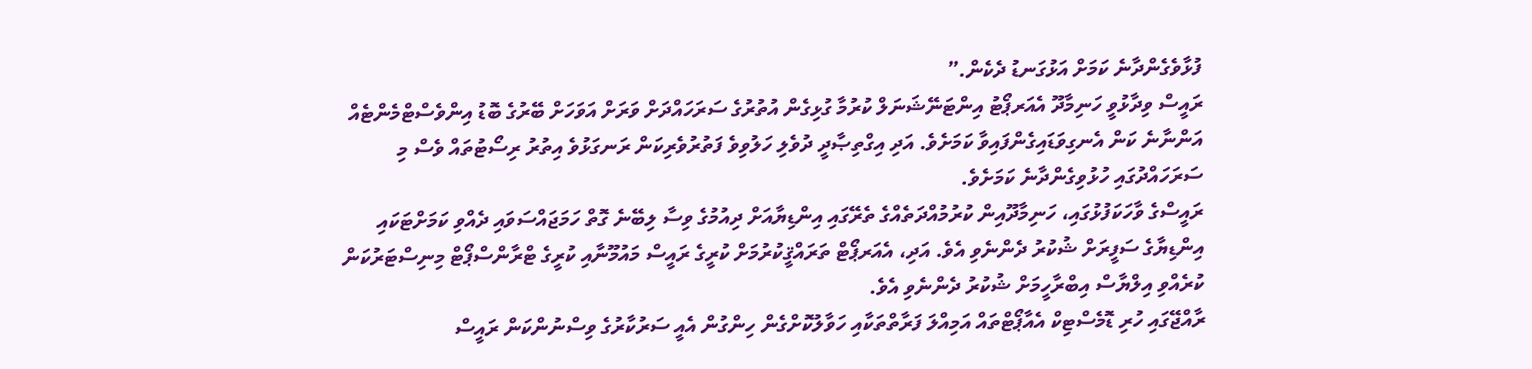ފުޅާވެގެންދާނެ ކަމަށް އަޅުގަނޑު ދެކެން.”
ރައީސް ވިދާޅުވީ ހަނިމާދޫ އެއަރޕޯޓު އިންޓަނޭޝަނަލް ކުރުމާ ގުޅިގެން އުތުރުގެ ސަރަހައްދަށް ވަރަށް އަވަހަށް ބޭރުގެ ބޮޑު އިންވެސްޓްމެންޓެއް އަންނާނެ ކަން އެނގިވަޑައިގެންފައިވާ ކަމަށެވެ. އަދި އިގްތިޞާދީ ދުވެލި ހަލުވިވެ ފަތުރުވެރިކަން ރަނގަޅުވެ އިތުރު ރިސޯޓުތައް ވެސް މި ސަރަހައްދުގައި ހުޅުވިގެންދާނެ ކަމަށެވެ.
ރައީސްގެ ވާހަކަފުޅުގައި، ހަނިމާދޫއިން ކުރުމުއްދަތެއްގެ ތެރޭގައި އިންޑިޔާއަށް ދިއުމުގެ ވިސާ ލިބޭނެ ގޮތް ހަމަޖައްސަވައި ދެއްވި ކަމަށްޓަކައި އިންޑިޔާގެ ސަފީރަށް ޝުކުރު ދެންނެވި އެވެ. އަދި، އެއަރޕޯޓް ތަރައްޤީކުރުމަށް ކުރީގެ ރައީސް މައުމޫނާއި ކުރީގެ ޓްރާންސްޕޯޓް މިނިސްޓަރުކަން ކުރެއްވި އިލްޔާސް އިބްރާހީމަށް ޝުކުރު ދެންނެވި އެވެ.
ރާއްޖޭގައި ހުރި ޑޮމެސްޓިކް އެއާޕޯޓްތައް އަމިއްލަ ފަރާތްތަކާއި ހަވާލުކޮށްގެން ހިންގުން އެއީ ސަރުކާރުގެ ވިސްނުންކަން ރައީސް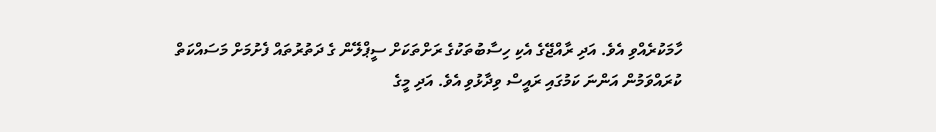ހާމަކުރެއްވި އެވެ. އަދި ރާއްޖޭގެ އެކި ހިސާބުތަކުގެ ރަށްތަކަށް ސީޕްލޭން ގެ ދަތުރުތައް ފެށުމަށް މަސައްކަތް ކުރައްވަމުން އަންނަ ކަމުގައި ރައީސް ވިދާޅުވި އެވެ. އަދި މީގެ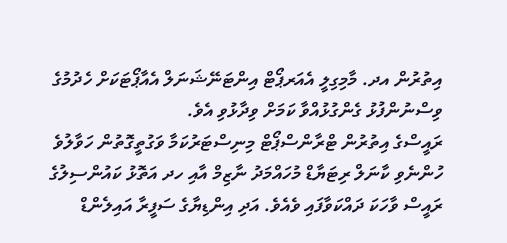އިތުރުން އދ. މާމިގިލީ އެއަރޕޯޓް އިންޓަނޭޝަނަލް އެއާޕޯޓަކަށް ހެދުމުގެ ވިސްނުންފުޅު ގެންގުޅުއްވާ ކަމަށް ވިދާޅުވި އެވެ.
ރައީސްގެ އިތުރުން ޓްރާންސްޕޯޓް މިނިސްޓަރުކަމާ ވަގުތީގޮތުން ހަވާލުވެ ހުންނެވި ކާނަލް ރިޓަޔާޑް މުހައްމަދު ނާޒިމް އާއި ހދ އަތޮޅު ކައުންސިލުގެ ރައީސް ވާހަކަ ދައްކަވާފައި ވެއެވެ. އަދި އިންޑިޔާގެ ސަފީރާ އައިލެންޑް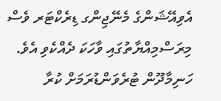އެވިއޭޝަންގެ މެނޭޖިންގ ޑިރެކްޓަރ ވެސް މިރަސްމިއްޔާތުގައި ވާހަކަ ދެއްކެވި އެވެ.
ހަނިމާދޫން ޓުރެވަންޑުރަމަށް ކުރާ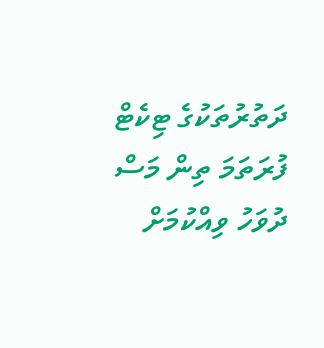ދަތުރުތަކުގެ ޓިކެޓް ފުރަތަމަ ތިން މަސް ދުވަހު ވިއްކުމަށް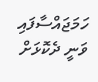ހަމަޖައްސާފައި ވަނީ ދެކޮޅަށް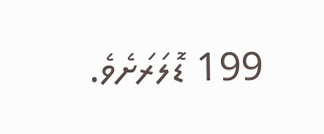199 ޑޮލަރަށެވެ.